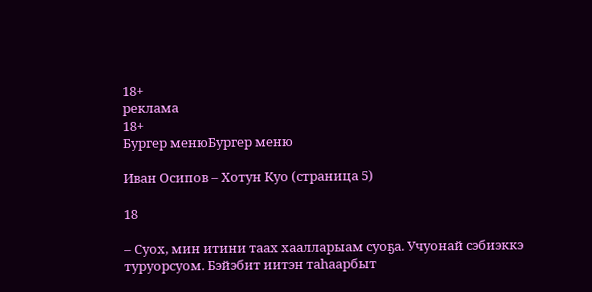18+
реклама
18+
Бургер менюБургер меню

Иван Осипов – Хотун Куо (страница 5)

18

– Суох, мин итини таах хаалларыам суоҕа. Учуонай сэбиэккэ туруорсуом. Бэйэбит иитэн таһаарбыт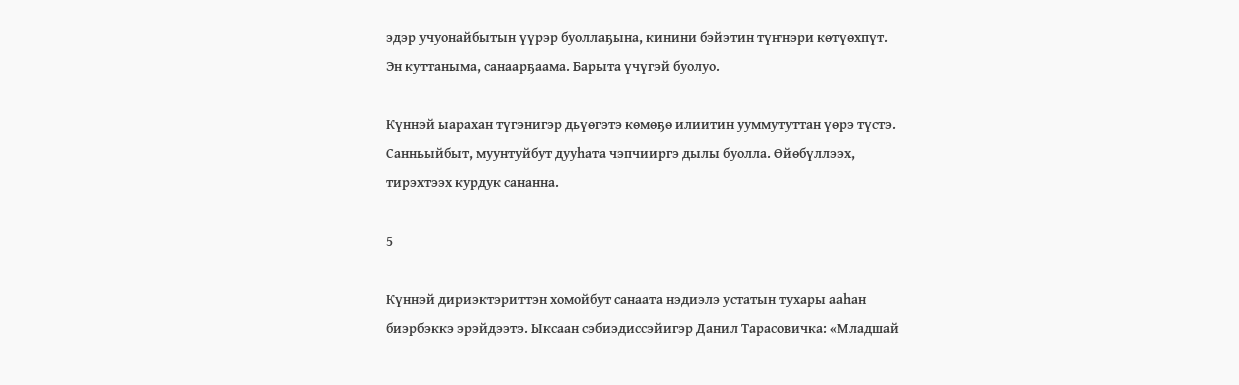эдэр учуонайбытын үүрэр буоллаҕына, кинини бэйэтин түҥнэри көтүөхпүт. Эн куттаныма, санаарҕаама. Барыта үчүгэй буолуо.

Күннэй ыарахан түгэнигэр дьүөгэтэ көмөҕө илиитин ууммутуттан үөрэ түстэ. Санньыйбыт, муунтуйбут дууһата чэпчииргэ дылы буолла. Өйөбүллээх, тирэхтээх курдук сананна.

5

Күннэй дириэктэриттэн хомойбут санаата нэдиэлэ устатын тухары ааһан биэрбэккэ эрэйдээтэ. Ыксаан сэбиэдиссэйигэр Данил Тарасовичка: «Младшай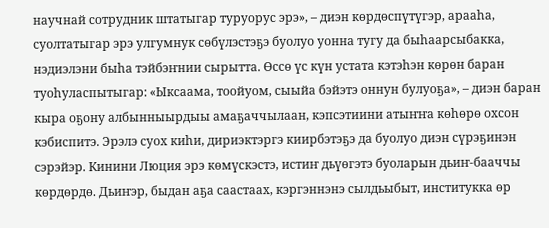научнай сотрудник штатыгар туруорус эрэ», – диэн көрдөспүтүгэр, арааһа, суолтатыгар эрэ улгумнук сөбүлэстэҕэ буолуо уонна тугу да быһаарсыбакка, нэдиэлэни быһа тэйбэҥнии сырытта. Өссө үс күн устата кэтэһэн көрөн баран туоһуласпытыгар: «Ыксаама, тоойуом, сыыйа бэйэтэ оннун булуоҕа», – диэн баран кыра оҕону албынныырдыы амаҕаччылаан, кэпсэтиини атыҥҥа көһөрө охсон кэбиспитэ. Эрэлэ суох киһи, дириэктэргэ киирбэтэҕэ да буолуо диэн сүрэҕинэн сэрэйэр. Кинини Люция эрэ көмүскэстэ, истиҥ дьүөгэтэ буоларын дьиҥ-бааччы көрдөрдө. Дьиҥэр, быдан аҕа саастаах, кэргэннэнэ сылдьыбыт, институкка өр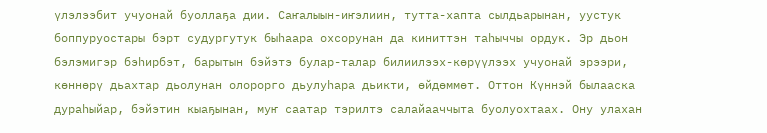үлэлээбит учуонай буоллаҕа дии. Саҥалыын-иҥэлиин, тутта-хапта сылдьарынан, уустук боппуруостары бэрт судургутук быһаара охсорунан да киниттэн таһыччы ордук. Эр дьон бэлэмигэр бэһирбэт, барытын бэйэтэ булар-талар билиилээх-көрүүлээх учуонай эрээри, көннөрү дьахтар дьолунан олорорго дьулуһара дьикти, өйдөммөт. Оттон Күннэй былааска дураһыйар, бэйэтин кыаҕынан, муҥ саатар тэрилтэ салайааччыта буолуохтаах. Ону улахан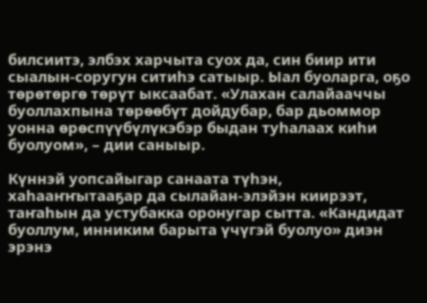билсиитэ, элбэх харчыта суох да, син биир ити сыалын-соругун ситиһэ сатыыр. Ыал буоларга, оҕо төрөтөргө төрүт ыксаабат. «Улахан салайааччы буоллахпына төрөөбүт дойдубар, бар дьоммор уонна өрөспүүбүлүкэбэр быдан туһалаах киһи буолуом», – дии саныыр.

Күннэй уопсайыгар санаата түһэн, хаһааҥҥытааҕар да сылайан-элэйэн киирээт, таҥаһын да устубакка оронугар сытта. «Кандидат буоллум, инниким барыта үчүгэй буолуо» диэн эрэнэ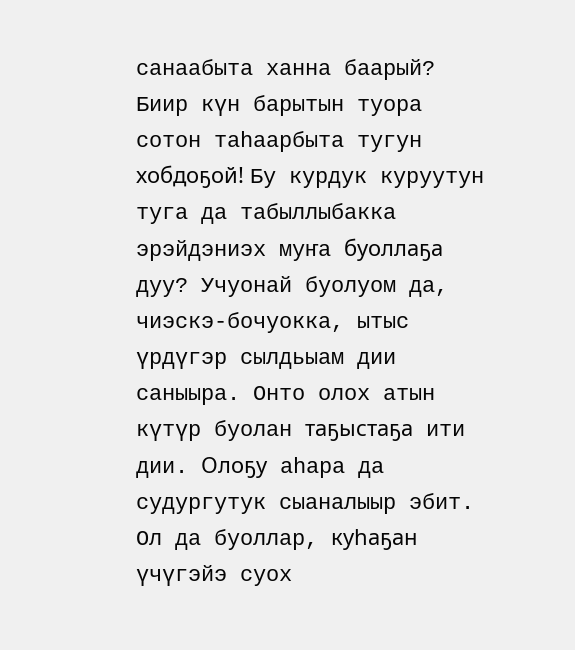санаабыта ханна баарый? Биир күн барытын туора сотон таһаарбыта тугун хобдоҕой! Бу курдук куруутун туга да табыллыбакка эрэйдэниэх муҥа буоллаҕа дуу? Учуонай буолуом да, чиэскэ-бочуокка, ытыс үрдүгэр сылдьыам дии саныыра. Онто олох атын күтүр буолан таҕыстаҕа ити дии. Олоҕу аһара да судургутук сыаналыыр эбит. Ол да буоллар, куһаҕан үчүгэйэ суох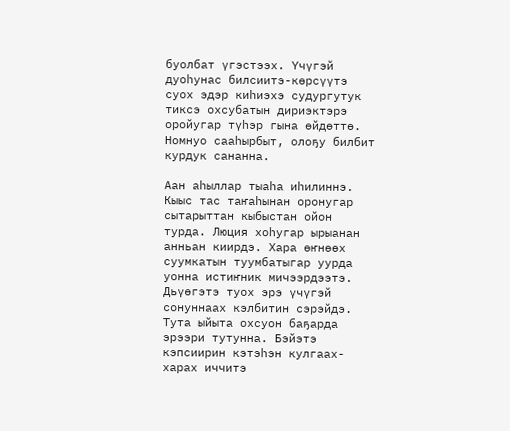буолбат үгэстээх. Үчүгэй дуоһунас билсиитэ-көрсүүтэ суох эдэр киһиэхэ судургутук тиксэ охсубатын дириэктэрэ оройугар түһэр гына өйдөттө. Номнуо сааһырбыт, олоҕу билбит курдук сананна.

Аан аһыллар тыаһа иһилиннэ. Кыыс тас таҥаһынан оронугар сытарыттан кыбыстан ойон турда. Люция хоһугар ырыанан анньан киирдэ. Хара өҥнөөх суумкатын туумбатыгар уурда уонна истиҥник мичээрдээтэ. Дьүөгэтэ туох эрэ үчүгэй сонуннаах кэлбитин сэрэйдэ. Тута ыйыта охсуон баҕарда эрээри тутунна. Бэйэтэ кэпсиирин кэтэһэн кулгаах-харах иччитэ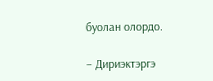буолан олордо.

– Дириэктэргэ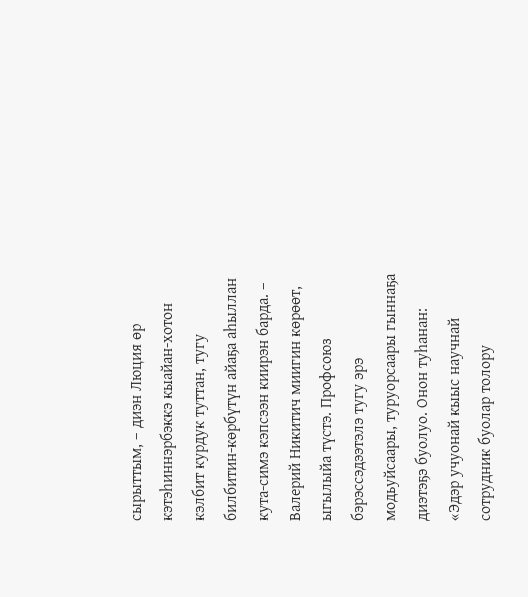сырыттым, – диэн Люция өр кэтэһиннэрбэккэ кыайан-хотон кэлбит курдук туттан, тугу билбитин-көрбүтүн айаҕа аһыллан кута-симэ кэпсээн киирэн барда. – Валерий Никитич миигин көрөөт, ыгылыйа түстэ. Профсоюз бэрэссэдээтэлэ тугу эрэ модьуйсаары, туруорсаары гыннаҕа диэтэҕэ буолуо. Онон туһанан: «Эдэр учуонай кыыс научнай сотрудник буолар толору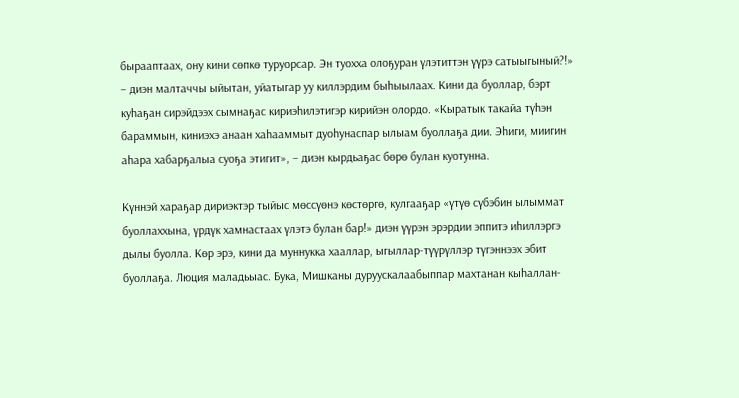бырааптаах, ону кини сөпкө туруорсар. Эн туохха олоҕуран үлэтиттэн үүрэ сатыыгыный?!» – диэн малтаччы ыйытан, уйатыгар уу киллэрдим быһыылаах. Кини да буоллар, бэрт куһаҕан сирэйдээх сымнаҕас кириэһилэтигэр кирийэн олордо. «Кыратык такайа түһэн бараммын, киниэхэ анаан хаһааммыт дуоһунаспар ылыам буоллаҕа дии. Эһиги, миигин аһара хабарҕалыа суоҕа этигит», – диэн кырдьаҕас бөрө булан куотунна.

Күннэй хараҕар дириэктэр тыйыс мөссүөнэ көстөргө, кулгааҕар «үтүө сүбэбин ылыммат буоллаххына, үрдүк хамнастаах үлэтэ булан бар!» диэн үүрэн эрэрдии эппитэ иһиллэргэ дылы буолла. Көр эрэ, кини да муннукка хааллар, ыгыллар-түүрүллэр түгэннээх эбит буоллаҕа. Люция маладьыас. Бука, Мишканы дуруускалаабыппар махтанан кыһаллан-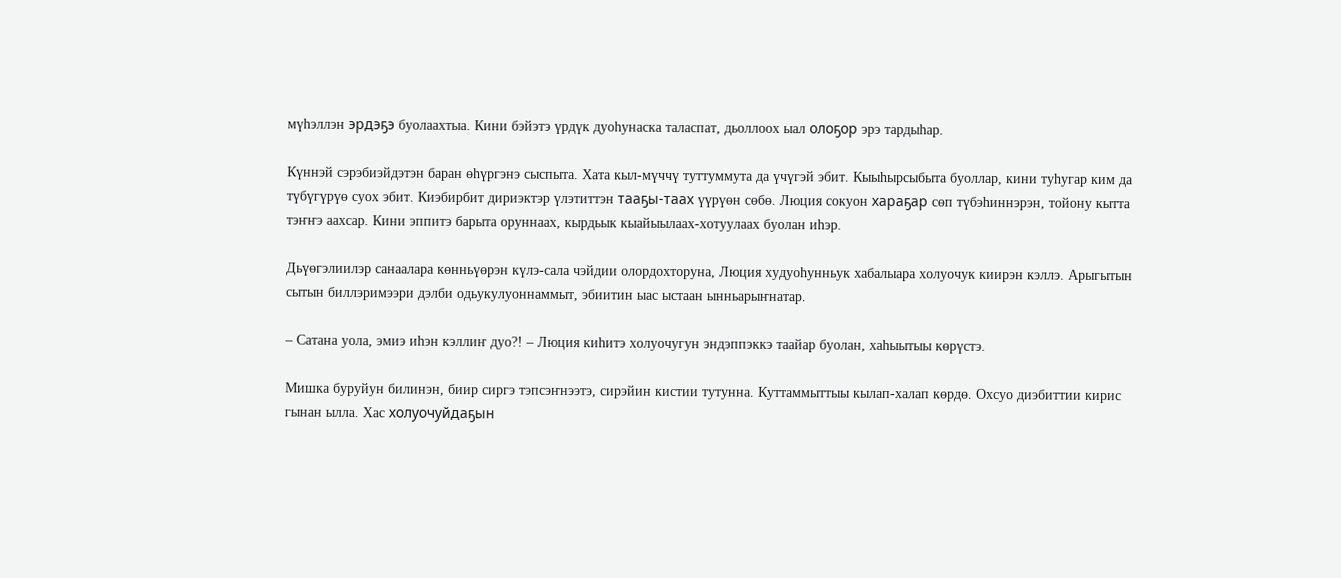мүһэллэн эрдэҕэ буолаахтыа. Кини бэйэтэ үрдүк дуоһунаска таласпат, дьоллоох ыал олоҕор эрэ тардыһар.

Күннэй сэрэбиэйдэтэн баран өһүргэнэ сыспыта. Хата кыл-мүччү туттуммута да үчүгэй эбит. Кыыһырсыбыта буоллар, кини туһугар ким да түбүгүрүө суох эбит. Киэбирбит дириэктэр үлэтиттэн тааҕы-таах үүрүөн сөбө. Люция сокуон хараҕар сөп түбэһиннэрэн, тойону кытта тэҥҥэ аахсар. Кини эппитэ барыта оруннаах, кырдьык кыайыылаах-хотуулаах буолан иһэр.

Дьүөгэлиилэр санаалара көнньүөрэн күлэ-сала чэйдии олордохторуна, Люция худуоһунньук хабалыара холуочук киирэн кэллэ. Арыгытын сытын биллэримээри дэлби одьукулуоннаммыт, эбиитин ыас ыстаан ынньарыҥнатар.

– Сатана уола, эмиэ иһэн кэллиҥ дуо?! – Люция киһитэ холуочугун эндэппэккэ таайар буолан, хаһыытыы көрүстэ.

Мишка буруйун билинэн, биир сиргэ тэпсэҥнээтэ, сирэйин кистии тутунна. Куттаммыттыы кылап-халап көрдө. Охсуо диэбиттии кирис гынан ылла. Хас холуочуйдаҕын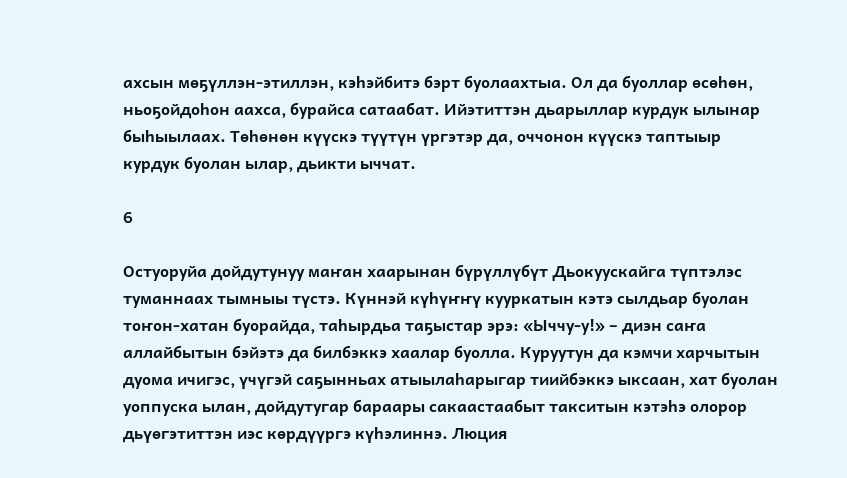ахсын мөҕүллэн-этиллэн, кэһэйбитэ бэрт буолаахтыа. Ол да буоллар өсөһөн, ньоҕойдоһон аахса, бурайса сатаабат. Ийэтиттэн дьарыллар курдук ылынар быһыылаах. Төһөнөн күүскэ түүтүн үргэтэр да, оччонон күүскэ таптыыр курдук буолан ылар, дьикти ыччат.

6

Остуоруйа дойдутунуу маҥан хаарынан бүрүллүбүт Дьокуускайга түптэлэс туманнаах тымныы түстэ. Күннэй күһүҥҥү кууркатын кэтэ сылдьар буолан тоҥон-хатан буорайда, таһырдьа таҕыстар эрэ: «Ыччу-у!» – диэн саҥа аллайбытын бэйэтэ да билбэккэ хаалар буолла. Куруутун да кэмчи харчытын дуома ичигэс, үчүгэй саҕынньах атыылаһарыгар тиийбэккэ ыксаан, хат буолан уоппуска ылан, дойдутугар бараары сакаастаабыт такситын кэтэһэ олорор дьүөгэтиттэн иэс көрдүүргэ күһэлиннэ. Люция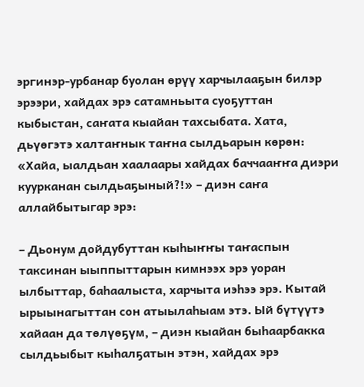эргинэр-урбанар буолан өрүү харчылааҕын билэр эрээри, хайдах эрэ сатамньыта суоҕуттан кыбыстан, саҥата кыайан тахсыбата. Хата, дьүөгэтэ халтаҥнык таҥна сылдьарын көрөн: «Хайа, ыалдьан хаалаары хайдах баччааҥҥа диэри куурканан сылдьаҕыный?!» – диэн саҥа аллайбытыгар эрэ:

– Дьонум дойдубуттан кыһыҥҥы таҥаспын таксинан ыыппыттарын кимнээх эрэ уоран ылбыттар, баһаалыста, харчыта иэһээ эрэ. Кытай ырыынагыттан сон атыылаһыам этэ. Ый бүтүүтэ хайаан да төлүөҕүм, – диэн кыайан быһаарбакка сылдьыбыт кыһалҕатын этэн, хайдах эрэ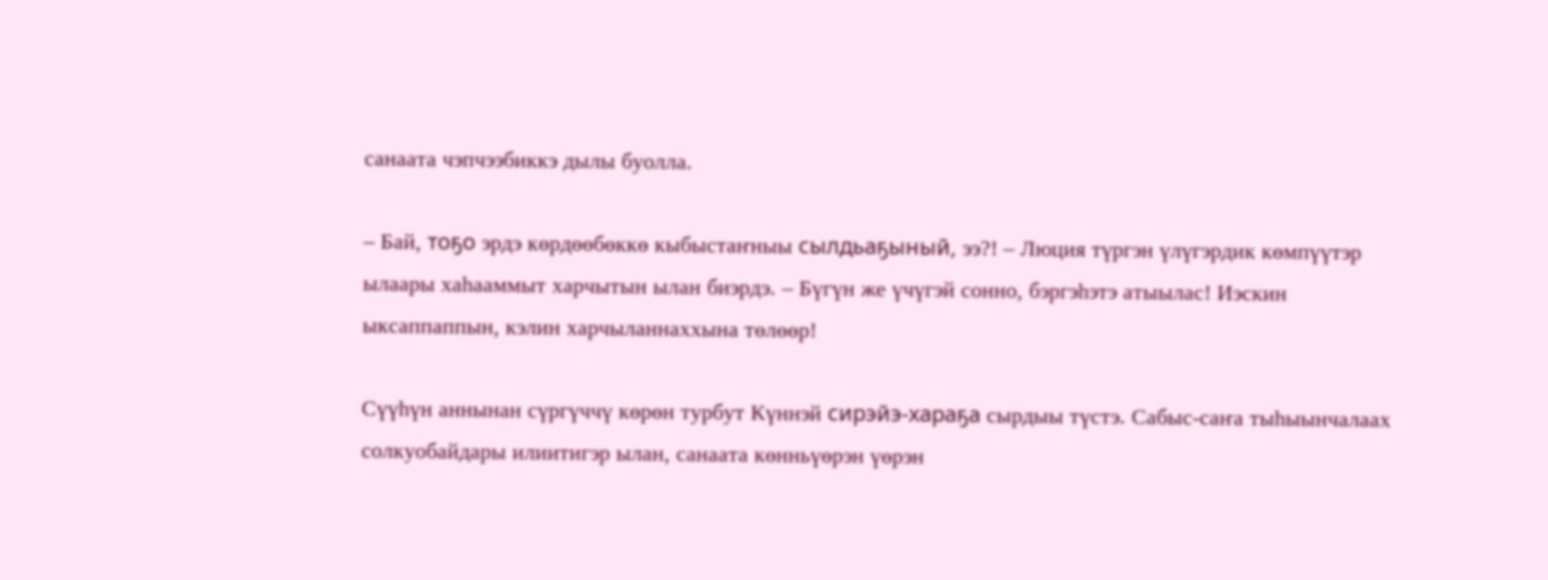санаата чэпчээбиккэ дылы буолла.

– Бай, тоҕо эрдэ көрдөөбөккө кыбыстаҥныы сылдьаҕыный, ээ?! – Люция түргэн үлүгэрдик көмпүүтэр ылаары хаһааммыт харчытын ылан биэрдэ. – Бүгүн же үчүгэй сонно, бэргэһэтэ атыылас! Иэскин ыксаппаппын, кэлин харчыланнаххына төлөөр!

Сүүһүн аннынан сүргүччү көрөн турбут Күннэй сирэйэ-хараҕа сырдыы түстэ. Сабыс-саҥа тыһыынчалаах солкуобайдары илиитигэр ылан, санаата көнньүөрэн үөрэн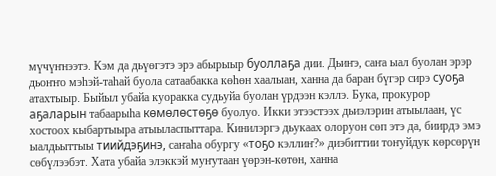мүчүҥнээтэ. Кэм да дьүөгэтэ эрэ абырыыр буоллаҕа дии. Дьиҥэ, саҥа ыал буолан эрэр дьоҥҥо мэһэй-таһай буола сатаабакка көһөн хаалыан, ханна да баран бүгэр сирэ суоҕа атахтыыр. Быйыл убайа куоракка судьуйа буолан үрдээн кэллэ. Бука, прокурор аҕаларын табаарыһа көмөлөстөҕө буолуо. Икки этээстээх дьиэлэрин атыылаан, үс хостоох кыбартыыра атыыласпыттара. Кинилэргэ дьукаах олоруон сөп этэ да, биирдэ эмэ ыалдьыттыы тиийдэҕинэ, саҥаһа обургу «тоҕо кэллиҥ?» диэбиттии тоҥуйдук көрсөрүн сөбүлээбэт. Хата убайа элэккэй муҥутаан үөрэн-көтөн, ханна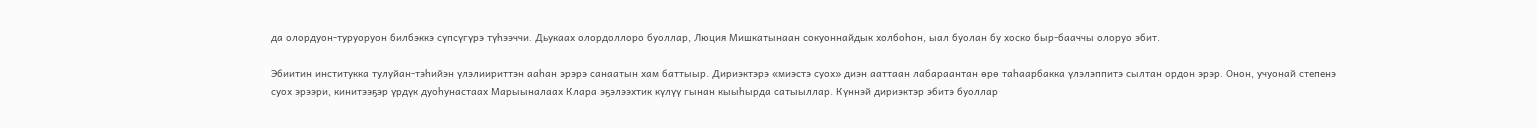да олордуон-туруоруон билбэккэ сүпсүгүрэ түһээччи. Дьукаах олордоллоро буоллар, Люция Мишкатынаан сокуоннайдык холбоһон, ыал буолан бу хоско быр-бааччы олоруо эбит.

Эбиитин институкка тулуйан-тэһийэн үлэлиириттэн ааһан эрэрэ санаатын хам баттыыр. Дириэктэрэ «миэстэ суох» диэн ааттаан лабараантан өрө таһаарбакка үлэлэппитэ сылтан ордон эрэр. Онон, учуонай степенэ суох эрээри, кинитээҕэр үрдүк дуоһунастаах Марыыналаах Клара эҕэлээхтик күлүү гынан кыыһырда сатыыллар. Күннэй дириэктэр эбитэ буоллар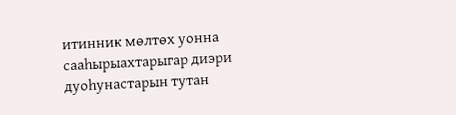итинник мөлтөх уонна сааһырыахтарыгар диэри дуоһунастарын тутан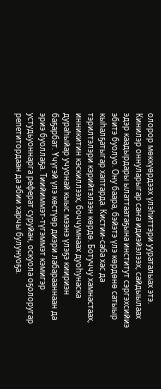олорор мөккүөрдээх үлэһиттэри уураталыах этэ. Кинилэр оннуларыгар саҥа идиэйэлээх, сайдыылаах эдэр каадырдары ылаттаатаҕына институт сэргэхсийиэ эбитэ буолуо. Ону баара, бэйэтэ үлэ көрдөнө сатыыр кыһалҕатыгар хаптарда. Кистии-саба хас да тэрилтэлэри кэрийтэлээн көрдө. Ботуччу хамнастаах, инникитин кэскиллээх, боччумнаах дуоһунаска дураһыйар учуонай кыыс мээнэ үлэҕэ киириэн баҕарбат. Үчүгэй үлэ көстүөр диэри лабарааннаан да эриэ буоллаҕа. Тиийиммэт-түгэммэт кэмигэр устудьуоннарга реферат суруйан, оскуола оҕолоругар репетитордаан да эбии харчы булунуоҕа.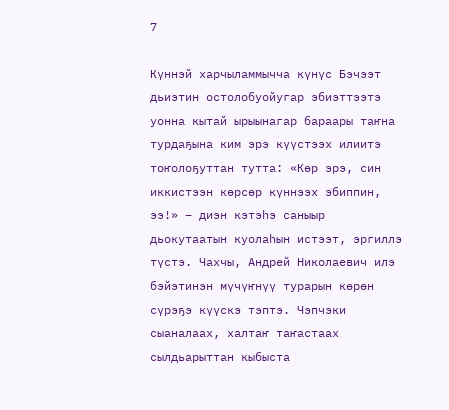7

Күннэй харчыламмычча күнүс Бэчээт дьиэтин остолобуойугар эбиэттээтэ уонна кытай ырыынагар бараары таҥна турдаҕына ким эрэ күүстээх илиитэ тоҥолоҕуттан тутта: «Көр эрэ, син иккистээн көрсөр күннээх эбиппин, ээ!» – диэн кэтэһэ саныыр дьокутаатын куолаһын истээт, эргиллэ түстэ. Чахчы, Андрей Николаевич илэ бэйэтинэн мүчүҥнүү турарын көрөн сүрэҕэ күүскэ тэптэ. Чэпчэки сыаналаах, халтаҥ таҥастаах сылдьарыттан кыбыста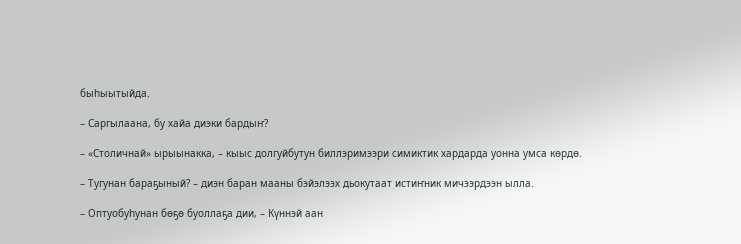быһыытыйда.

– Саргылаана, бу хайа диэки бардыҥ?

– «Столичнай» ырыынакка, – кыыс долгуйбутун биллэримээри симиктик хардарда уонна умса көрдө.

– Тугунан бараҕыный? – диэн баран мааны бэйэлээх дьокутаат истиҥник мичээрдээн ылла.

– Оптуобуһунан бөҕө буоллаҕа дии, – Күннэй аан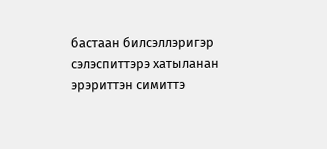бастаан билсэллэригэр сэлэспиттэрэ хатыланан эрэриттэн симиттэ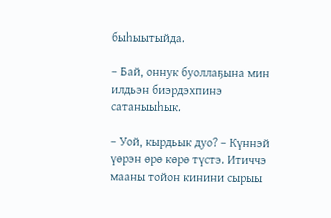быһыытыйда.

– Бай, оннук буоллаҕына мин илдьэн биэрдэхпинэ сатаныыһык.

– Уой, кырдьык дуо? – Күннэй үөрэн өрө көрө түстэ. Итиччэ мааны тойон кинини сырыы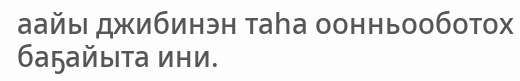аайы джибинэн таһа оонньооботох баҕайыта ини.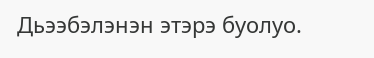Дьээбэлэнэн этэрэ буолуо.